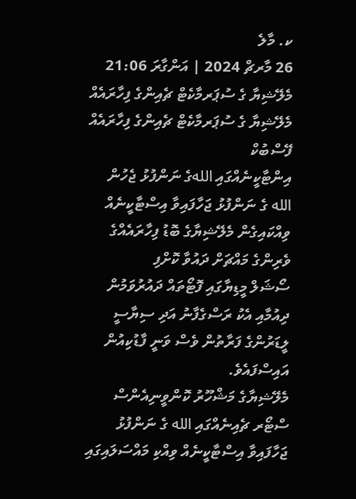ކ. މާލެ
26 މާރޗް 2024 | އަންގާރަ 21:06
މެލޭޝިޔާ ގެ ސުޕަރމާކެޓް ޗެއިންގެ ފިހާރައެއް
މެލޭޝިޔާ ގެ ސުޕަރމާކެޓް ޗެއިންގެ ފިހާރައެއް
ފޭސްބުކް
އިންޓާކީނެއްގައި اللهގެ ނަންފުޅު ޖެހުން
الله ގެ ނަންފުޅު ޖަހާފައިވާ އިސްޓާކީނެއް ވިއްކައިގެން މެލޭޝިޔާގެ ބޮޑު ފިހާރައެއްގެ ވެރިންގެ މައްޗަށް ދައުވާ ކޮށްފި
ސޯޝަލް މީޑިޔާގައި ފޮޓޯތައް ދައުރުވަމުން ދިއުމާއި އެކު ރަސްގެފާނު އަދި ސިޔާސީ ލީޑަރުންގެ ފަރާތުން ވެސް ވަނީ ފާޑުކިއުން އައިސްފައެވެ.
މެލޭޝިޔާގެ މަޝްހޫރު ކޮންވީނިއެންސް ސްޓޯރ ޗެއިނެއްގައި الله ގެ ނަންފުޅު ޖަހާފައިވާ އިސްޓާކީނެއް ވިއްކި މައްސަލައިގައި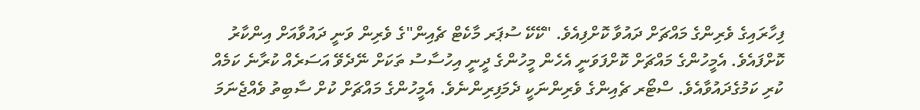ފިހާރައިގެ ވެރިންގެ މައްޗަށް ދައުވާ ކޮށްފިއެވެ. "ކޭކޭ ސުޕަރ މާކެޓް ޗެއިން"ގެ ވެރިން ވަނީ ދައުވާއަށް އިންކާރު ކޮށްފައެވެ. އެމީހުންގެ މައްޗަށް ކޮށްފަވަނީ އެހެން މީހުންގެ ދީނީ އިހުސާސު ތަކަށް ނޭދެވޭ އަސަރެއް ކުރާނެ ކަމެއް ކުރި ކަމުގެދައުވާއެވެ. ސްޓޯރ ޗެއިންގެ ވެރިންނަކީ ދެމަފިރިންނެވެ. އެމީހުންގެ މައްޗަށް ކުށް ސާބިތު ވެއްޖެނަމަ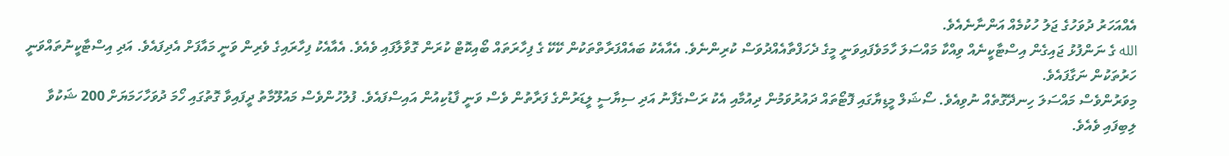އެއްއަހަރު ދުވަހުގެ ޖަލު ހުކުމެއް އަންނާނެއެވެ.
الله ގެ ނަންފުޅު ޖައިގެން އިސްޓާކީނެއް ވިއްކާ މައްސަލަ ހާމަވެފައިވަނީ މީގެ ދެހަފްތާއެއްދުވަސް ކުރިންނެވެ. އެއާއެކު ބައެއްފަރާތްތަކުން ކޭކޭ ގެ ފިހާރަތައް ބޯއިކޮޓް ކުރަން ގޮވާލާފައި ވެއެވެ. އެއާއެކު ފިހާރައިގެ ވެރިން ވަނީ މައާފަށް އެދިފައެވެ. އަދި އިސްޓާކީނުތައްވަނީ ހަރުތަކުން ނަގާފައެވެ.
މިވަރުންވެސް މައްސަލަ ހިނދޭގޮތެއް ނުވިއެވެ. ސޯޝަލް މީޑިޔާގައި ފޮޓޯތައް ދައުރުވަމުން ދިއުމާއި އެކު ރަސްގެފާނު އަދި ސިޔާސީ ލީޑަރުންގެ ފަރާތުން ވެސް ވަނީ ފާޑުކިއުން އައިސްފައެވެ. ފުލުހުންވެސް މައުލޫމާތު ދީފައިވާ ގޮތުގައި ހޯމަ ދުވަހާހަމަޔަށް 200 ޝަކުވާ ލިބިފައި ވެއެވެ.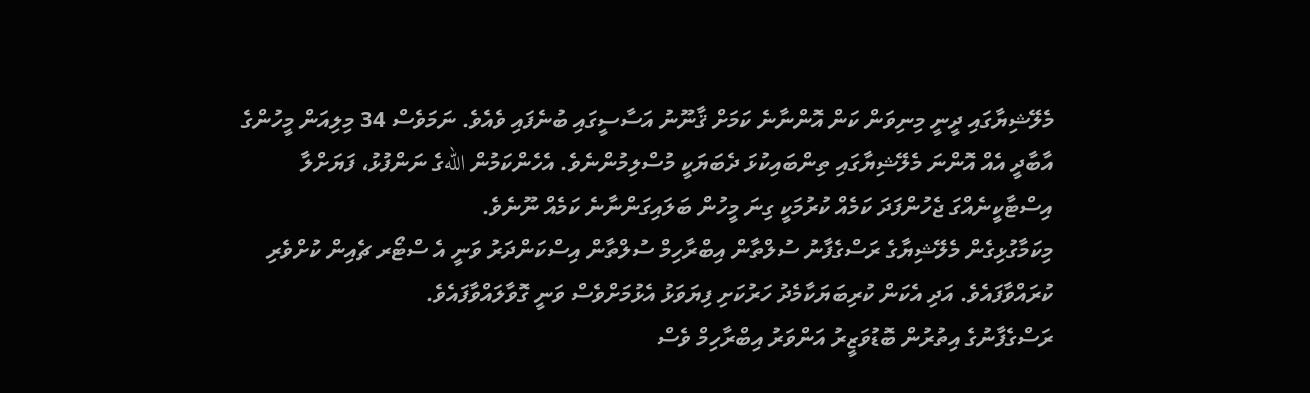މެލޭޝިޔާގައި ދީނީ މިނިވަން ކަން އޮންނާނެ ކަމަށް ޤާނޫނު އަސާސީގައި ބުނެފައި ވެއެވެ. ނަމަވެސް 34 މިލިއަން މީހުންގެ އާބާދީ އެއް އޮންނަ މެލޭޝިޔާގައި ތިންބައިކުޅަ ދެބަޔަކީ މުސްލިމުންނެވެ. އެހެންކަމުން اللهގެ ނަންފުޅު، ފަޔަށްލާ އިސްޓާކީނެއްގަ ޖެހުންފަދަ ކަމެއް ކުރުމަކީ ގިނަ މީހުން ބަލައިގަންނާނެ ކަމެއް ނޫނެވެ.
މިކަމާގުޅިގެން މެލޭޝިޔާގެ ރަސްގެފާނު ސުލްތާން އިބްރާހިމް ސުލްތާން އިސްކަންދަރު ވަނީ އެ ސްޓޯރ ޗެއިން ކުށްވެރި ކުރައްވާފައެވެ. އަދި އެކަން ކުރިބަޔަކާމެދު ހަރުކަށި ފިޔަވަޅު އެޅުމަށްވެސް ވަނީ ގޮވާލައްވާފައެވެ.
ރަސްގެފާނުގެ އިތުރުން ބޮޑުވަޒީރު އަންވަރު އިބްރާހިމް ވެސް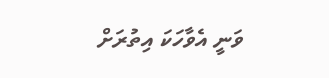ވަނީ އެވާހަކަ އިތުރަށް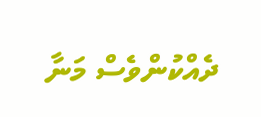ދެއްކުންވެސް މަނާ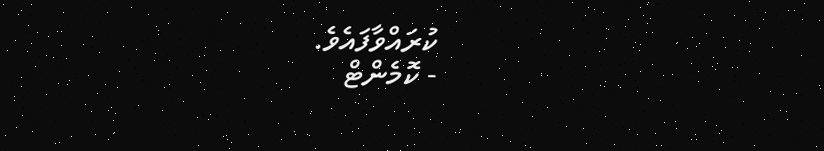ކުރައްވާފައެވެ.
- ކޮމެންޓް